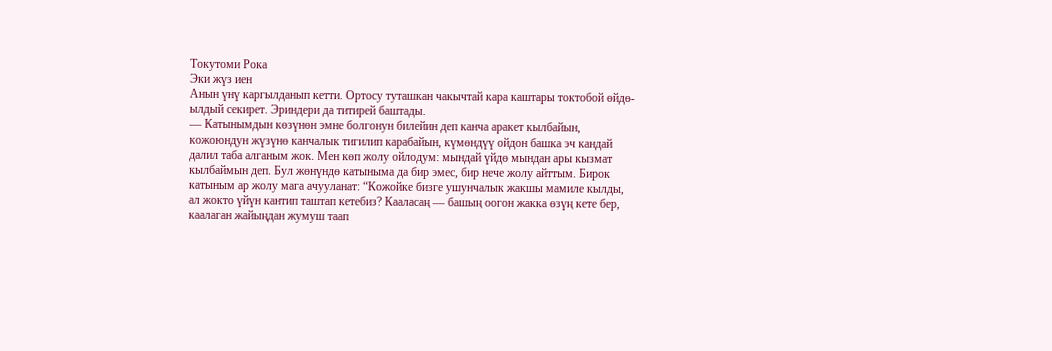Токутоми Рока
Эки жүз иен
Анын үнү каргылданып кетти. Ортосу туташкан чакычтай кара каштары токтобой өйдө-ылдый секирет. Эриндери да титирей баштады.
— Катынымдын көзүнөн эмне болгонун билейин деп канча аракет кылбайын, кожоюндун жүзүнө канчалык тигилип карабайын, күмөндүү ойдон башка эч кандай далил таба алганым жок. Мен көп жолу ойлодум: мындай үйдө мындан ары кызмат кылбаймын деп. Бул жөнүндө катыныма да бир эмес, бир нече жолу айттым. Бирок катыным ар жолу мага ачууланат: “Кожойке бизге ушунчалык жакшы мамиле кылды, ал жокто үйүн кантип таштап кетебиз? Кааласаң — башың оогон жакка өзүң кете бер, каалаган жайыңдан жумуш таап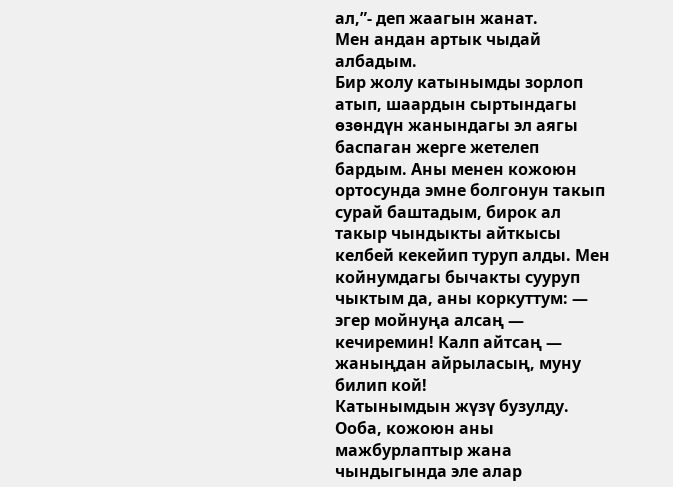ал,”- деп жаагын жанат.
Мен андан артык чыдай албадым.
Бир жолу катынымды зорлоп атып, шаардын сыртындагы өзөндүн жанындагы эл аягы баспаган жерге жетелеп бардым. Аны менен кожоюн ортосунда эмне болгонун такып сурай баштадым, бирок ал такыр чындыкты айткысы келбей кекейип туруп алды. Мен койнумдагы бычакты сууруп чыктым да, аны коркуттум: — эгер мойнуңа алсаң — кечиремин! Калп айтсаң — жаныңдан айрыласың, муну билип кой!
Катынымдын жүзү бузулду. Ооба, кожоюн аны мажбурлаптыр жана чындыгында эле алар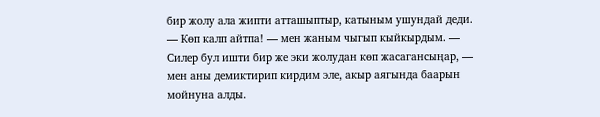бир жолу ала жипти атташыптыр, катыным ушундай деди.
— Көп калп айтпа! — мен жаным чыгып кыйкырдым. — Силер бул ишти бир же эки жолудан көп жасагансыңар, — мен аны демиктирип кирдим эле, акыр аягында баарын мойнуна алды.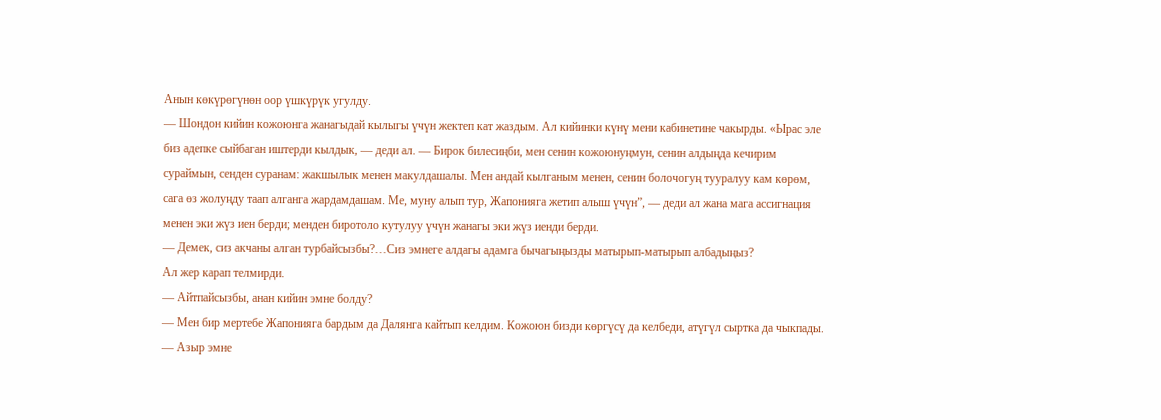Анын көкүрөгүнөн оор үшкүрүк угулду.
— Шондон кийин кожоюнга жанагыдай кылыгы үчүн жектеп кат жаздым. Ал кийинки күнү мени кабинетине чакырды. «Ырас эле биз адепке сыйбаган иштерди кылдык, — деди ал. — Бирок билесиңби, мен сенин кожоюнуңмун, сенин алдыңда кечирим сураймын, сенден суранам: жакшылык менен макулдашалы. Мен андай кылганым менен, сенин болочогуң тууралуу кам көрөм, сага өз жолуңду таап алганга жардамдашам. Ме, муну алып тур, Жапонияга жетип алыш үчүн”, — деди ал жана мага ассигнация менен эки жүз иен берди; менден биротоло кутулуу үчүн жанагы эки жүз иенди берди.
— Демек, сиз акчаны алган турбайсызбы?…Сиз эмнеге алдагы адамга бычагыңызды матырып-матырып албадыңыз?
Ал жер карап телмирди.
— Айтпайсызбы, анан кийин эмне болду?
— Мен бир мертебе Жапонияга бардым да Далянга кайтып келдим. Кожоюн бизди көргүсү да келбеди, атүгүл сыртка да чыкпады.
— Азыр эмне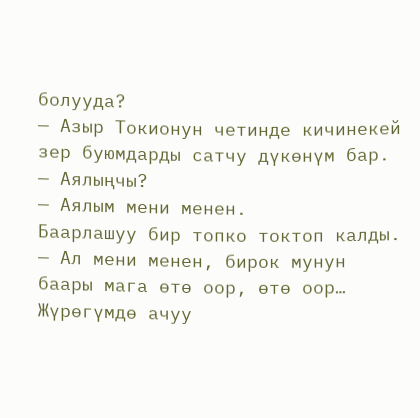болууда?
— Азыр Токионун четинде кичинекей зер буюмдарды сатчу дүкөнүм бар.
— Аялыңчы?
— Аялым мени менен.
Баарлашуу бир топко токтоп калды.
— Ал мени менен, бирок мунун баары мага өтө оор, өтө оор… Жүрөгүмдө ачуу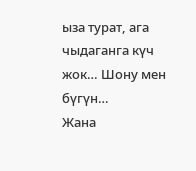ыза турат, ага чыдаганга күч жок… Шону мен бүгүн…
Жана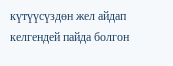күтүүсүздөн жел айдап келгендей пайда болгон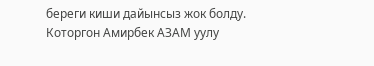береги киши дайынсыз жок болду.
Которгон Амирбек АЗАМ уулу